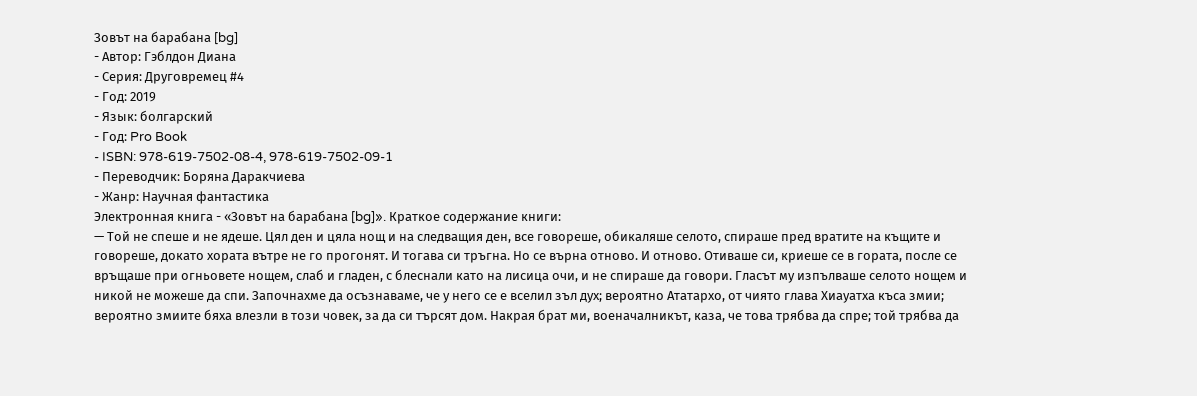Зовът на барабана [bg]
- Автор: Гэблдон Диана
- Серия: Друговремец #4
- Год: 2019
- Язык: болгарский
- Год: Pro Book
- ISBN: 978-619-7502-08-4, 978-619-7502-09-1
- Переводчик: Боряна Даракчиева
- Жанр: Научная фантастика
Электронная книга - «Зовът на барабана [bg]». Краткое содержание книги:
— Той не спеше и не ядеше. Цял ден и цяла нощ и на следващия ден, все говореше, обикаляше селото, спираше пред вратите на къщите и говореше, докато хората вътре не го прогонят. И тогава си тръгна. Но се върна отново. И отново. Отиваше си, криеше се в гората, после се връщаше при огньовете нощем, слаб и гладен, с блеснали като на лисица очи, и не спираше да говори. Гласът му изпълваше селото нощем и никой не можеше да спи. Започнахме да осъзнаваме, че у него се е вселил зъл дух; вероятно Ататархо, от чиято глава Хиауатха къса змии; вероятно змиите бяха влезли в този човек, за да си търсят дом. Накрая брат ми, военачалникът, каза, че това трябва да спре; той трябва да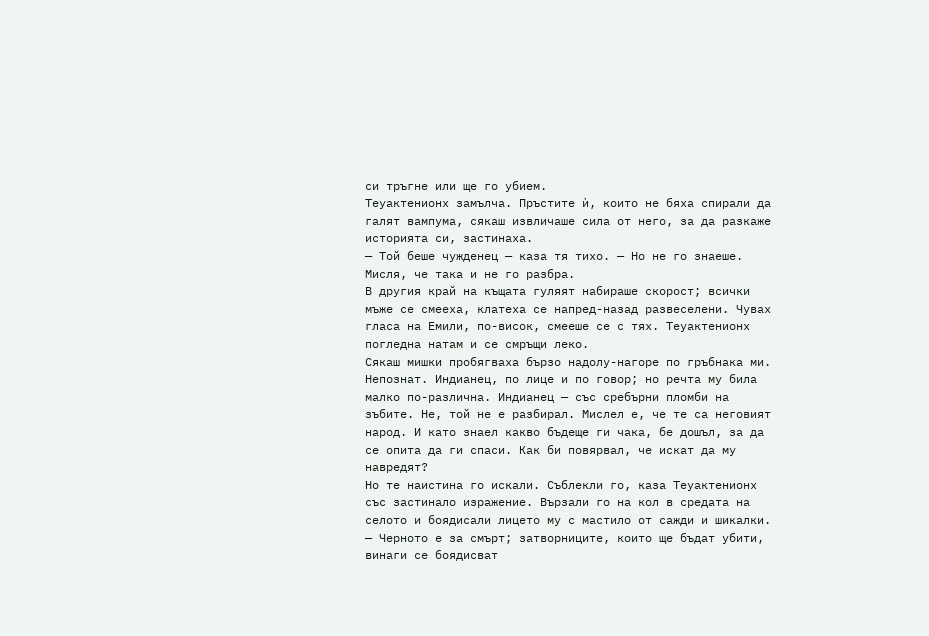си тръгне или ще го убием.
Теуактенионх замълча. Пръстите ѝ, които не бяха спирали да галят вампума, сякаш извличаше сила от него, за да разкаже историята си, застинаха.
— Той беше чужденец — каза тя тихо. — Но не го знаеше. Мисля, че така и не го разбра.
В другия край на къщата гуляят набираше скорост; всички мъже се смееха, клатеха се напред-назад развеселени. Чувах гласа на Емили, по-висок, смееше се с тях. Теуактенионх погледна натам и се смръщи леко.
Сякаш мишки пробягваха бързо надолу-нагоре по гръбнака ми. Непознат. Индианец, по лице и по говор; но речта му била малко по-различна. Индианец — със сребърни пломби на зъбите. Не, той не е разбирал. Мислел е, че те са неговият народ. И като знаел какво бъдеще ги чака, бе дошъл, за да се опита да ги спаси. Как би повярвал, че искат да му навредят?
Но те наистина го искали. Съблекли го, каза Теуактенионх със застинало изражение. Вързали го на кол в средата на селото и боядисали лицето му с мастило от сажди и шикалки.
— Черното е за смърт; затворниците, които ще бъдат убити, винаги се боядисват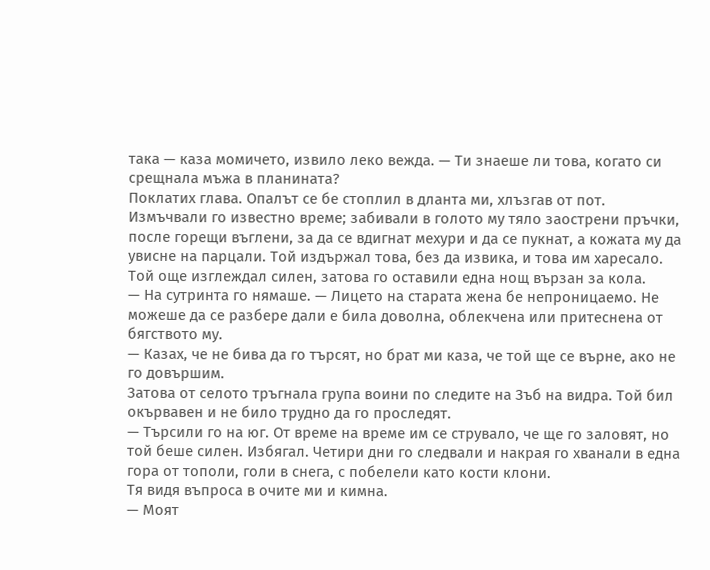така — каза момичето, извило леко вежда. — Ти знаеше ли това, когато си срещнала мъжа в планината?
Поклатих глава. Опалът се бе стоплил в дланта ми, хлъзгав от пот.
Измъчвали го известно време; забивали в голото му тяло заострени пръчки, после горещи въглени, за да се вдигнат мехури и да се пукнат, а кожата му да увисне на парцали. Той издържал това, без да извика, и това им харесало. Той още изглеждал силен, затова го оставили една нощ вързан за кола.
— На сутринта го нямаше. — Лицето на старата жена бе непроницаемо. Не можеше да се разбере дали е била доволна, облекчена или притеснена от бягството му.
— Казах, че не бива да го търсят, но брат ми каза, че той ще се върне, ако не го довършим.
Затова от селото тръгнала група воини по следите на Зъб на видра. Той бил окървавен и не било трудно да го проследят.
— Търсили го на юг. От време на време им се струвало, че ще го заловят, но той беше силен. Избягал. Четири дни го следвали и накрая го хванали в една гора от тополи, голи в снега, с побелели като кости клони.
Тя видя въпроса в очите ми и кимна.
— Моят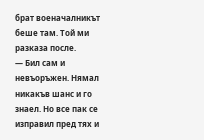брат военачалникът беше там. Той ми разказа после.
— Бил сам и невъоръжен. Нямал никакъв шанс и го знаел. Но все пак се изправил пред тях и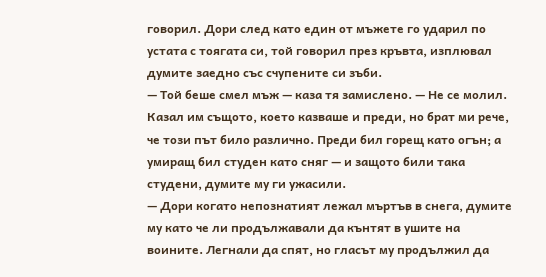говорил. Дори след като един от мъжете го ударил по устата с тоягата си, той говорил през кръвта, изплювал думите заедно със счупените си зъби.
— Той беше смел мъж — каза тя замислено. — Не се молил. Казал им същото, което казваше и преди, но брат ми рече, че този път било различно. Преди бил горещ като огън; а умиращ бил студен като сняг — и защото били така студени, думите му ги ужасили.
— Дори когато непознатият лежал мъртъв в снега, думите му като че ли продължавали да кънтят в ушите на воините. Легнали да спят, но гласът му продължил да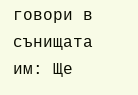говори в сънищата им: Ще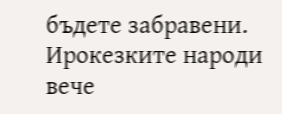бъдете забравени. Ирокезките народи вече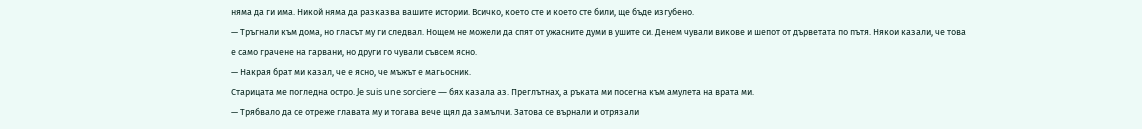няма да ги има. Никой няма да разказва вашите истории. Всичко, което сте и което сте били, ще бъде изгубено.
— Тръгнали към дома, но гласът му ги следвал. Нощем не можели да спят от ужасните думи в ушите си. Денем чували викове и шепот от дърветата по пътя. Някои казали, че това е само грачене на гарвани, но други го чували съвсем ясно.
— Накрая брат ми казал, че е ясно, че мъжът е магьосник.
Старицата ме погледна остро. Je suis une sorciere — бях казала аз. Преглътнах, а ръката ми посегна към амулета на врата ми.
— Трябвало да се отреже главата му и тогава вече щял да замълчи. Затова се върнали и отрязали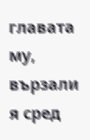главата му, вързали я сред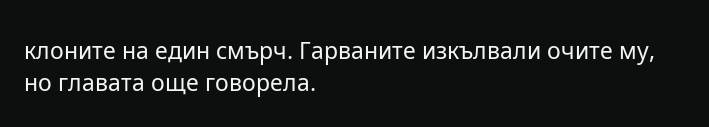клоните на един смърч. Гарваните изкълвали очите му, но главата още говорела.